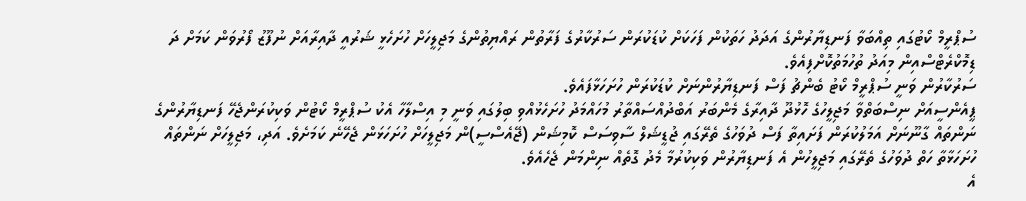ސުޕްރީމް ކޯޓުގައި ތިއްބަވާ ފަނޑިޔާރުންގެ އަދަދު ހަތަކުން ފަހަކަށް ކުޑަކުރަން ސަރުކާރުގެ ފަރާތުން ރައްޔިތުންގެ މަޖިލީހަށް ހުށަހެޅީ ޝަރުއީ ދާއިރާއަށް ނުފޫޒު ފޯރުވަން ކަމަށް ދަ ޑިމޮކްރެޓްސްއިން މިއަދު ތުހުމަތުކޮށްފިއެވެ.
ސަރުކާރުން ވަނީ ސުޕްރީމް ކޯޓު ބެންޗު ފަސް ފަނޑިޔާރުންނަށް ކުޑަކުރަން ހުށަހަޅާފައެވެ.
ޕީއެންސީއަށް ނިސްބަތްވާ މަޖިލީހުގެ ހޮޅުދޫ ދާއިރާގެ މެންބަރު އަބްދުއްސައްތާރު މުހައްމަދު ހުށަހެޅުއްވި ބިލުގައި ވަނީ މި އިސްލާހާ އެކު ސުޕްރީމް ކޯޓުން ވަކިކުރަންޖެހޭ ފަނޑިޔާރުންގެ ނަންތައް ގާނޫނަށް އަމަލުކުރަން ފަށައިތާ ފަސް ދުވަހުގެ ތެރޭގައި ޖުޑީޝަލް ސާވިސަސް ކޮމިޝަން (ޖޭއެސްސީ)ން މަޖިލީހަށް ހުށަހަޅަން ޖެހޭނެ ކަމަށެވެ. އަދި، މަޖިލީހަށް ނަންތައް ހުށަހަޅާތާ ހަތް ދުވަހުގެ ތެރޭގައި މަޖިލީހުން އެ ފަނޑިޔާރުން ވަކިކުރުމާ މެދު ގޮތެއް ނިންމަން ޖެހެއެވެ.
އެ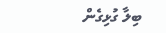ބިލާ ގުޅިގެން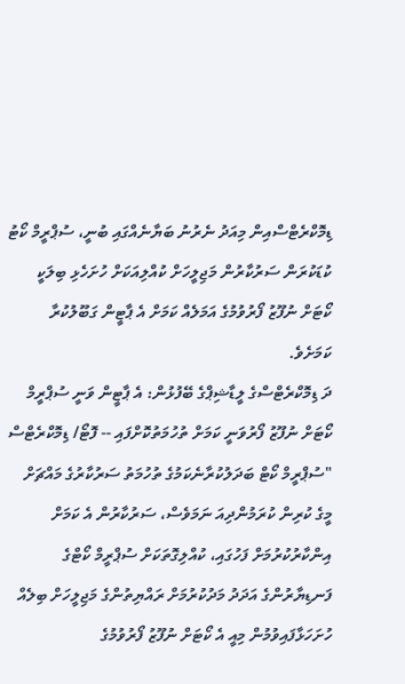ޑިމޮކްރެޓްސްއިން މިއަދު ނެރުނު ބަޔާނެއްގައި ބުނީ، ސުޕްރީމް ކޯޓު ކުޑަކުރަން ސަރުކާރުން މަޖިލީހަށް ކުއްލިއަކަށް ހުށަހެޅި ބިލަކީ ކޯޓަށް ނުފޫޒު ފޯރުވުމުގެ އަމަލެއް ކަމަށް އެ ޕާޓީން ގަބޫލުކުރާ ކަމަށެވެ.
ދަ ޑިމޮކްރެޓްސްގެ ލީޑާޝިޕްގެ ބޭފުޅުން: އެ ޕާޓީން ވަނީ ސުޕްރީމް ކޯޓަށް ނުފޫޒު ފޯރުވަނީ ކަމަށް ތުހުމަތުކޮށްފައި -- ފޮޓޯ/ ޑިމޮކްރެޓްސް
"ސުޕްރީމް ކޯޓް ބަދަލުކުރާނެކަމުގެ ތުހުމަތު ސަރުކާރުގެ މައްޗަށް މީގެ ކުރިން ކުރަމުންދިއަ ނަމަވެސް، ސަރުކާރުން އެ ކަމަށް އިންކާރުކުރުމަށް ފަހުގައި، ކުއްލިގޮތަކަށް ސުޕްރީމް ކޯޓްގެ ފަނޑިޔާރުންގެ އަދަދު މަދުކުރުމަށް ރައްޔިތުންގެ މަޖިލީހަށް ބިލެއް ހުށަހަޅާފައިވުމުން މިއީ އެ ކޯޓަށް ނުފޫޒު ފޯރުވުމުގެ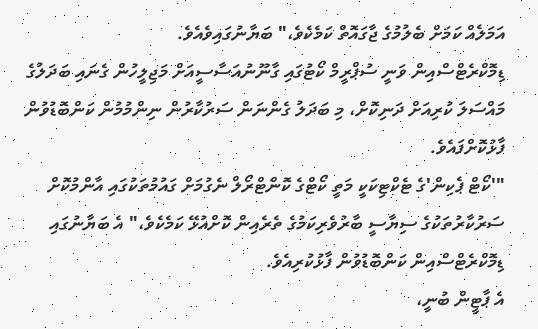އަމަލެއް ކަމަށް ބެލުމުގެ ޖާގައޮތް ކަމެކެވެ،" ބަޔާނުގައިވެއެވެ.
ޑިމޮކްރެޓްސްއިން ވަނީ ސުޕްރީމް ކޯޓުގައި ގާނޫނުއަސާސީއަށް މަޖިލީހުން ގެނައި ބަދަލުގެ މައްސަލަ ކުރިއަށް ދަނިކޮށް، މި ބަދަލު ގެންނަން ސަރުކާރުން ނިންމުމުން ކަންބޮޑުވުން ފާޅުކޮށްފައެވެ.
"'ކޯޓް ޕެކިން'ގެ ޓެކްޓިކަކީ މަތީ ކޯޓްގެ ކޮންޓްރޯލް ނެގުމަށް ގައުމުތަކުގައި އާންމުކޮށް ސަރުކާރުތަކުގެ ސިޔާސީ ބާރުވެރިކަމުގެ ތެރެއިން ކޮށްއުޅޭ ކަމެކެވެ،" އެ ބަޔާނުގައި ޑިމޮކްރެޓްސްއިން ކަންބޮޑުވުން ފާޅުކުރިއެވެ.
އެ ޕާޓީން ބުނީ،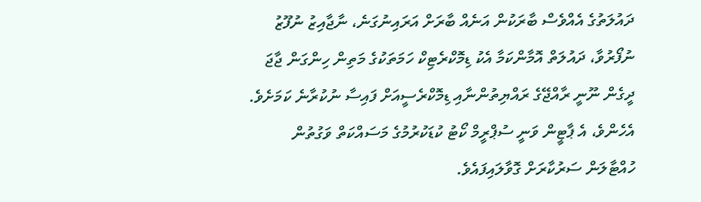ދައުލަތުގެ އެއްވެސް ބާރަކުން އަނެއް ބާރަށް އަރައިނުގަނެ، ނާޖާއިޒު ނުފޫޒު ނުފޯރުވާ، ދައުލަތް އޮމާންކަމާ އެކު ޑިމޮކްރެޓިކް ހަމަތަކުގެ މަތިން ހިންގަން ޖާޖަ ދީގެން ނޫނީ ރާއްޖޭގެ ރައްޔިތުންނާއި ޑިމޮކްރެސީއަށް ފައިސާ ނުކުރާނެ ކަމަށެވެ.
އެހެންވެ، އެ ޕާޓީން ވަނީ ސުޕްރީމް ކޯޓު ކުޑަކުރުމުގެ މަސައްކަތް ވަގުތުން ހުއްޓާލަން ސަރުކާރަށް ގޮވާލައިފައެވެ.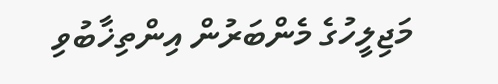މަޖިލީހުގެ މެންބަރުން އިންތިޚާބުވި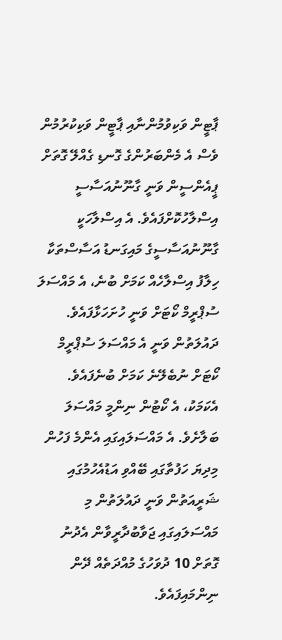ޕާޓީން ވަކިވުމުންނާއި ޕާޓީން ވަކިކުރުމުން ވެސް އެ މެންބަރުންގެ ގޮނޑި ގެއްލޭ ގޮތަށް ޕީއެންސީން ވަނީ ގާނޫނުއަސާސީ އިސްލާހުކޮށްފައެވެ. އެ އިސްލާހަކީ ގާނޫނުއަސާސީގެ މައިގަނޑު އަސާސްތަކާ ހިލާފު އިސްލާހެއް ކަމަށް ބުނެ، އެ މައްސަލަ ސުޕްރީމް ކޯޓަށް ވަނީ ހުށަހަޅާފައެވެ.
ދައުލަތުން ވަނީ އެ މައްސަލަ ސުޕްރީމް ކޯޓަށް ނުބެލޭނެ ކަމަށް ބުނެފައެވެ. އެކަމަކު، އެ ކޯޓުން ނިންމީ މައްސަލަ ބަލާށެވެ. އެ މައްސަލައިގައި އެންމެ ފަހުން މިދިޔަ ހަފުތާގައި ބޭއްވި އަޑުއެހުމުގައި ޝަރީއަތުން ވަނީ ދައުލަތުން މި މައްސަލައިގައި ޖަވާބުދާރީވާން އެދުނު ގޮތަށް 10 ދުވަހުގެ މުއްދަތެއް ދޭން ނިންމައިފައެވެ.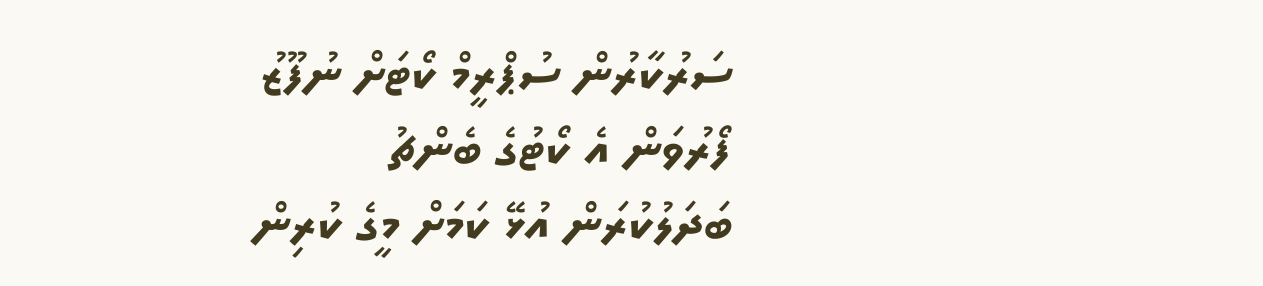ސަރުކާރުން ސުޕްރީމް ކޯޓަށް ނުފޫޒު ފޯރުވަން އެ ކޯޓުގެ ބެންޗު ބަދަލުކުރަން އުޅޭ ކަމަށް މީގެ ކުރިން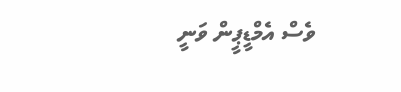ވެސް އެމްޑީޕީން ވަނީ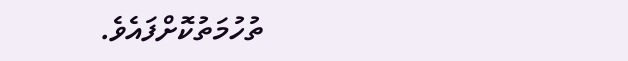ތުހުމަތުކޮށްފައެވެ.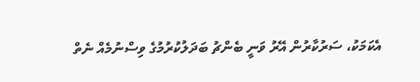އެކަމަކު، ސަރުކާރުން އޭރު ވަނީ ބެންޗު ބަދަލުކުރުމުގެ ވިސްނުމެއް ނެތް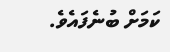ކަމަށް ބުނެފައެވެ.